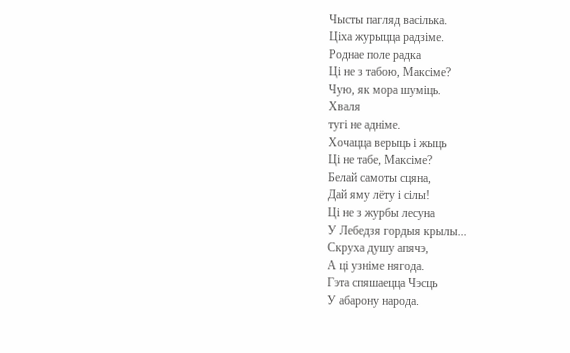Чысты пагляд васілька.
Ціха журыцца радзіме.
Роднае поле радка
Ці не з табою, Максіме?
Чую, як мора шуміць.
Хваля
тугі не адніме.
Хочацца верыць і жыць
Ці не табе, Максіме?
Белай самоты сцяна,
Дай яму лёту і сілы!
Ці не з журбы лесуна
У Лебедзя гордыя крылы...
Скруха душу апячэ,
А ці узніме нягода.
Гэта спяшаецца Чэсць
У абарону народа.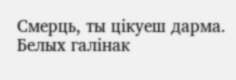Смерць, ты цікуеш дарма.
Белых галінак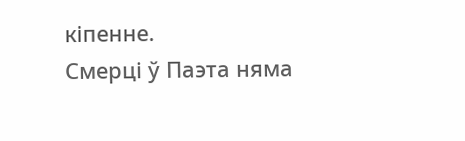кіпенне.
Смерці ў Паэта няма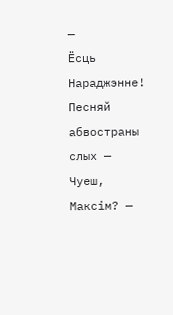—
Ёсць Нараджэнне!
Песняй абвостраны слых —
Чуеш, Максім? —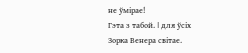не ўмірае!
Гэта з табой. I для ўсіх
Зорка Венера світае.